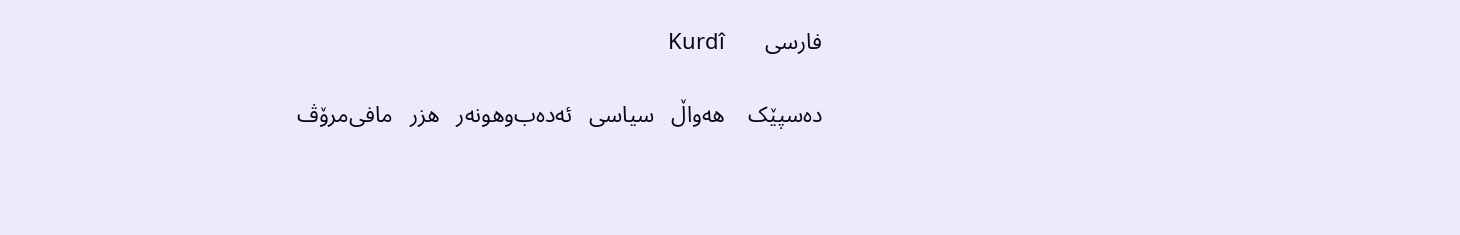فارسی       Kurdî

ده‌سپێک    هه‌واڵ   سیاسی   ئه‌ده‌ب‌وهونه‌ر   هزر   مافی‌مرۆڤ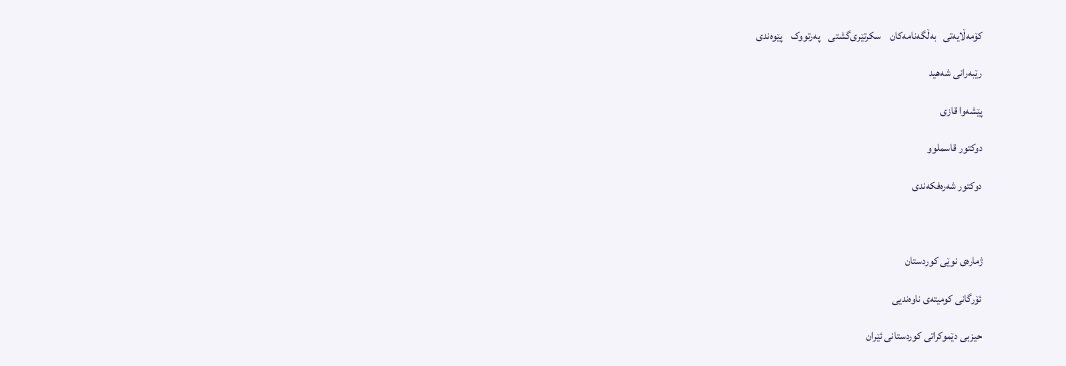کۆمه‌ڵایه‌تی   به‌ڵگه‌نامه‌کان    سکرتێری‌گشتی    په‌رتووک    پێوه‌ندی

رێبه‌رانی شه‌هید

پێشه‌وا قازی‌

دوكتور قاسملوو

دوكتور شه‌ره‌فکه‌ندی



ژماره‌ی نوێی كوردستان

ئۆرگانی كومیته‌ی ناوه‌ندیی

حیزبی دێموكراتی كوردستانی ئێران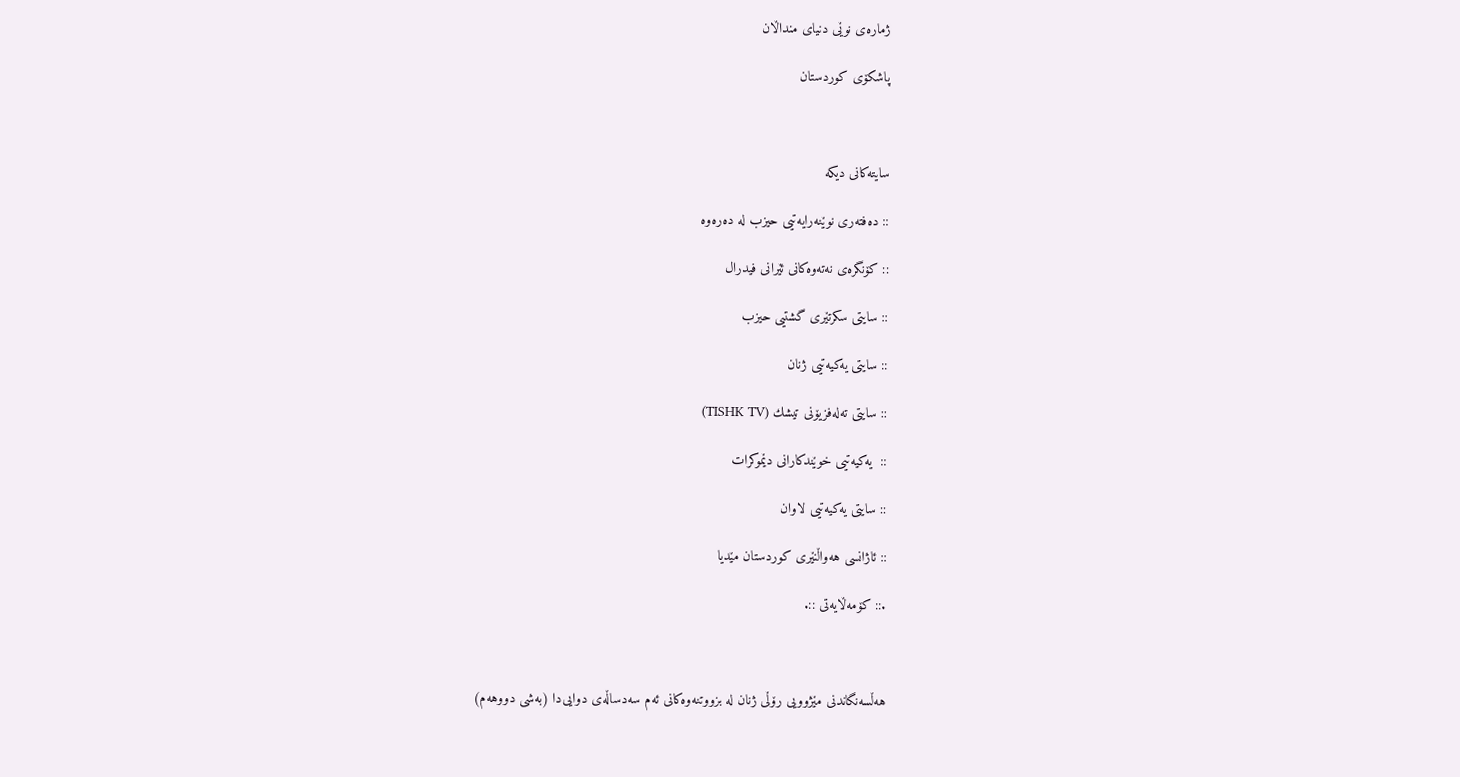ژماره‌ی نوێی دنیای منداڵان

پاشكۆی كوردستان



سایته‌کانی دیکه

:: ده‌فته‌ری نوێنه‌رایه‌تیی حیزب له ده‌ره‌وه

:: كۆنگره‌ی‌ نه‌ته‌وه‌كانی‌ ئێرانی‌ فیدرال

:: سایتی سکرتێری گشتیی حیزب

:: سایتی یه‌كیه‌تیی ژنان

:: سایتی ته‌له‌فزیۆنی‌ تیشك (TISHK TV)

::  یه‌كیه‌تیی‌ خوێندكارانی‌ دێموكرات

:: سایتی یه‌کیه‌تیی لاوان

:: ئاژانسی هه‌واڵنێری كوردستان مێدیا

.:: کۆمه‌ڵایه‌تی ::.



هه‌ڵسه‌نگاندنی‌ مێژوویی‌ رۆڵی‌ ژنان له‌ بزووتنه‌وه‌كانی‌ ئه‌م سه‌دساڵه‌ی‌ دوایی‌دا (به‌شی‌ دووهه‌م)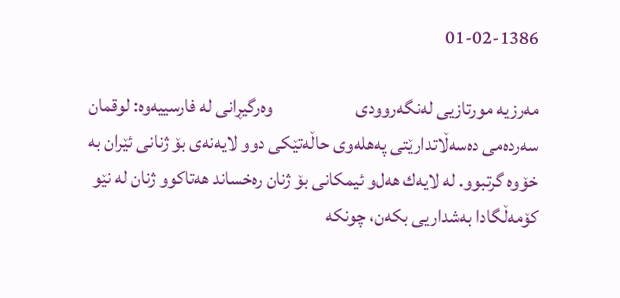01-02-1386

مه‌رزیه‌ مورتازیی‌ له‌نگه‌روودی                      ‌وه‌رگیڕانی‌ له‌ فارسییه‌وه‌: لوقمان
سه‌رده‌می‌ ده‌سه‌ڵاتدارێتی‌ په‌هله‌وی‌ حاڵه‌تێكی‌ دوو لایه‌نه‌ی‌ بۆ ژنانی‌ ئێران به‌ خۆوه‌ گرتبوو. له‌ لایه‌ك هه‌ل‌و ئیمكانی‌ بۆ ژنان ره‌خساند هه‌تاكوو ژنان له‌ نێو كۆمه‌ڵگادا به‌شداریی‌ بكه‌ن، چونكه‌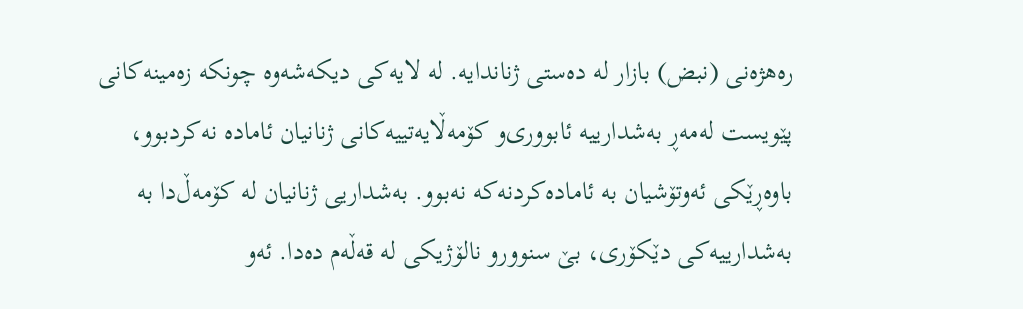ره‌هژه‌نی‌ (نبض) بازار له‌ ده‌ستی‌ ژناندایه‌. له‌ لایه‌كی‌ دیكه‌شه‌وه‌ چونكه‌ زه‌مینه‌كانی‌ پێویست له‌مه‌ڕ به‌شدارییه‌ ئابووری‌‌و كۆمه‌ڵایه‌تییه‌كانی‌ ژنانیان ئاماده‌ نه‌كردبوو، باوه‌ڕێكی‌ ئه‌وتۆشیان به‌ ئاماده‌كردنه‌كه‌ نه‌بوو. به‌شداریی‌ ژنانیان له‌ كۆمه‌ڵ‌دا به‌ به‌شدارییه‌كی‌ دێكۆری‌، بێ‌ سنوور‌و نالۆژیكی‌ له‌ قه‌ڵه‌م‌ ده‌دا. ئه‌و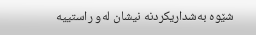شێوه‌ به‌شداریكردنه‌ نیشان له‌و راستییه‌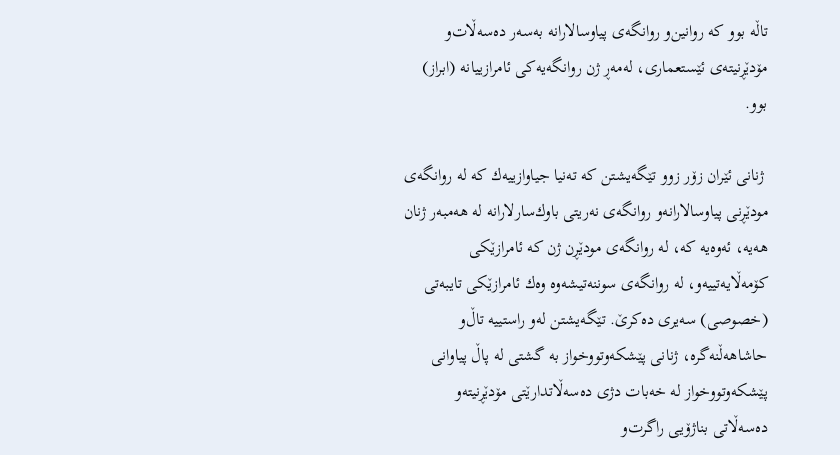تاڵه‌ بوو كه‌ روانین‌و روانگه‌ی‌ پیاوسالارانه‌ به‌سه‌ر ده‌سه‌ڵات‌و مۆدێڕنیته‌ی‌ ئێستعماری‌، له‌مه‌ڕ ژن روانگه‌یه‌كی‌ ئامرازییانه‌ (ابراز) بوو.

 ژنانی‌ ئێران زۆر زوو تێگه‌یشتن كه‌ ته‌نیا جیاوازییه‌ك كه‌ له‌ روانگه‌ی‌ مودێڕنی‌ پیاوسالارانه‌‌و روانگه‌ی‌ نه‌ریتی‌ باوك‌سارلارانه‌ له‌ هه‌مبه‌ر ژنان هه‌یه‌، ئه‌وه‌یه‌ كه‌، له‌ روانگه‌ی‌ مودێڕن ژن كه‌ ئامرازێكی‌ كۆمه‌ڵایه‌تییه‌‌و، له‌ روانگه‌ی‌ سوننه‌تیشه‌وه‌ وه‌ك ئامرازێكی‌ تایبه‌تی‌ (خصوصی‌) سه‌یری‌ ده‌كرێ‌. تێگه‌یشتن له‌و راستییه‌ تاڵ‌و حاشاهه‌ڵنه‌گره‌، ژنانی‌ پێشكه‌وتووخواز به‌ گشتی‌ له‌ پاڵ پیاوانی‌ پێشكه‌وتووخواز له‌ خه‌بات دژی‌ ده‌سه‌ڵاتدارێتی‌ مۆدێڕنیته‌‌و ده‌سه‌ڵاتی‌ بناژۆیی راگرت‌و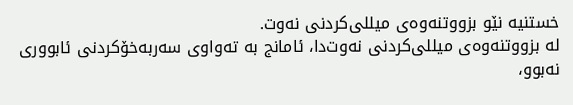خستنیه‌ نێو بزووتنه‌وه‌ی‌ میللی‌كردنی‌ نه‌وت.
له‌ بزووتنه‌وه‌ی‌ میللی‌كردنی‌ نه‌وت‌دا، ئامانج به‌ ته‌واوی‌ سه‌ربه‌خۆكردنی‌ ئابووری‌ نه‌بوو،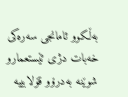به‌ڵكوو ئامانجی‌ سه‌ره‌كی‌ خه‌بات دژی ئێستعمار‌و شوێنه‌ به‌درۆ‌و قۆلابییه‌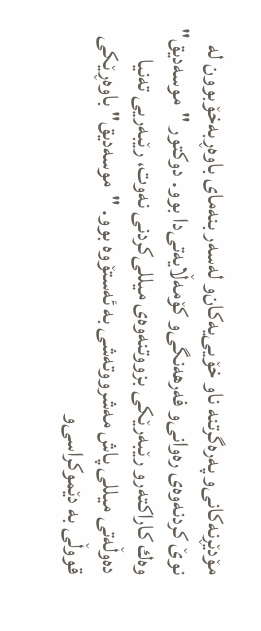مۆدێڕنه‌كانی‌‌و په‌ره‌گرتنه‌ ناو خۆیی‌یه‌كان‌و له‌سه‌ر بنه‌مای‌ باوه‌ڕبه‌خۆبوون له‌ نوێ‌ كردنه‌وه‌ی ره‌وانی‌‌و فه‌رهه‌نگی‌‌و كۆمه‌ڵایه‌تی‌دا بوو. دوكتور "موسه‌دیق" وه‌ك كاراكته‌ر‌و رێبه‌رێكی‌ بزووتنه‌وه‌ی‌ میللی‌كردنی‌ نه‌وت، رێبه‌ریی‌ ته‌نیا ده‌وڵه‌تی‌ میللی‌ پاش مه‌شرووته‌شی به‌ ئه‌ستۆوه‌ بوو. "موسه‌دیق" باوه‌ڕێكی‌ قووڵی‌ به‌ دێموكراسی‌و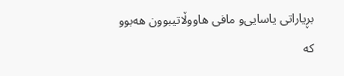بڕیاراتی‌ یاسایی‌‌و مافی‌ هاووڵاتیبوون هه‌بوو كه‌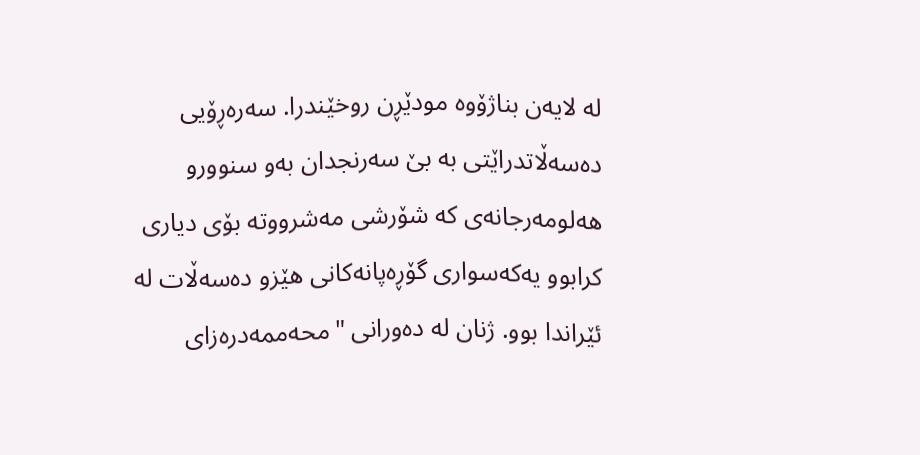له‌ لایه‌ن بناژۆوه‌ مودێڕن روخێندرا. سه‌ره‌ڕۆیی‌ ده‌سه‌ڵاتدراێتی‌ به‌ بێ‌ سه‌رنجدان به‌و سنوورو هه‌لومه‌رجانه‌ی‌ كه‌ شۆرشی مه‌شرووته‌ بۆی‌ دیاری‌ كرابوو یه‌كه‌سواری‌ گۆڕه‌پانه‌كانی‌ هێز‌و ده‌سه‌ڵات له‌ ئێراندا بوو. ژنان له‌ ده‌ورانی‌ "محه‌ممه‌دره‌زای‌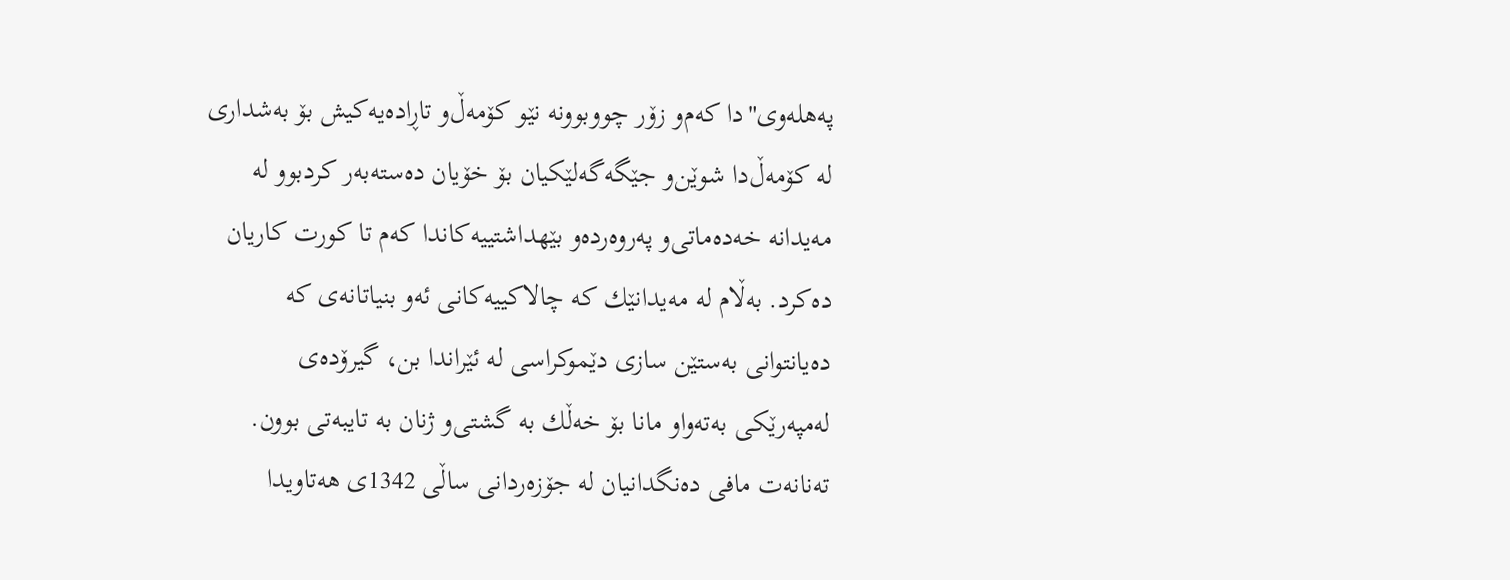په‌هله‌وی"دا كه‌م‌و زۆر چووبوونه‌ نێو كۆمه‌ڵ‌و تاڕاده‌یه‌كیش بۆ به‌شداری‌ له‌ كۆمه‌ڵ‌‌دا شوێن‌و جێگه‌گه‌لێكیان بۆ خۆیان ده‌سته‌به‌ر كردبوو له‌ مه‌یدانه‌ خه‌ده‌ماتی‌‌و په‌روه‌رده‌‌و بێهداشتییه‌كاندا كه‌م تا كورت كاریان ده‌كرد. به‌ڵام له‌ مه‌یدانێك كه‌ چالاكییه‌كانی‌ ئه‌و بنیاتانه‌ی‌ كه‌ ده‌یانتوانی‌ به‌ستێن سازی‌ دێموكراسی له‌ ئێراندا بن، گیرۆده‌ی‌ له‌مپه‌رێكی‌ به‌ته‌واو مانا بۆ خه‌ڵك به‌ گشتی‌‌و ژنان به‌ تایبه‌تی‌ بوون. ته‌نانه‌ت مافی‌ ده‌نگدانیان له‌ جۆزه‌ردانی‌ ساڵی‌ 1342ی‌ هه‌تاویدا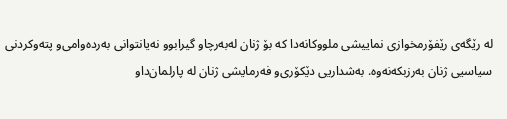له‌ رێگه‌ی‌ رێفۆرمخوازی‌ نماییشی ملووكانه‌دا كه‌ بۆ ژنان له‌به‌رچاو گیرابوو نه‌یانتوانی‌ به‌رده‌وامی‌‌و پته‌وكردنی‌ سیاسیی‌ ژنان به‌رزبكه‌نه‌وه‌. به‌شداریی‌ دێكۆری‌‌و فه‌رمایشی‌ ژنان له‌ پارلمان‌دا‌و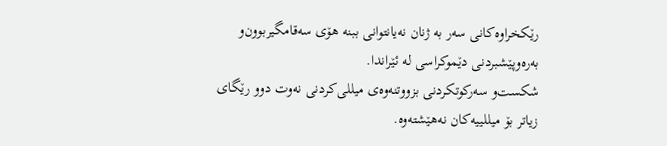رێكخراوه‌كانی‌ سه‌ر به‌ ژنان نه‌یانتوانی‌ ببنه‌ هۆی سه‌قامگیربوون‌و به‌ره‌وپێشبردنی‌ دێموكراسی له‌ ئێراندا.
شكست‌و سه‌ركوتكردنی‌ بزووتنه‌وه‌ی‌ میللی‌كردنی‌ نه‌وت دوو رێگای‌ زیاتر بۆ میللییه‌كان نه‌هێشته‌وه‌.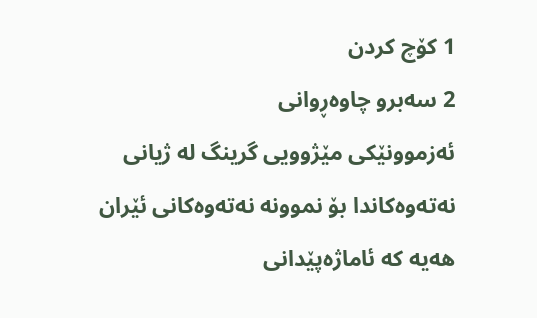1 كۆچ كردن
2 سه‌بر‌و چاوه‌ڕوانی‌
ئه‌زموونێكی‌ مێژوویی‌ گرینگ له‌ ژیانی‌ نه‌ته‌وه‌كاندا بۆ نموونه‌ نه‌ته‌وه‌كانی‌ ئێران هه‌یه‌ كه‌ ئاماژه‌پێدانی‌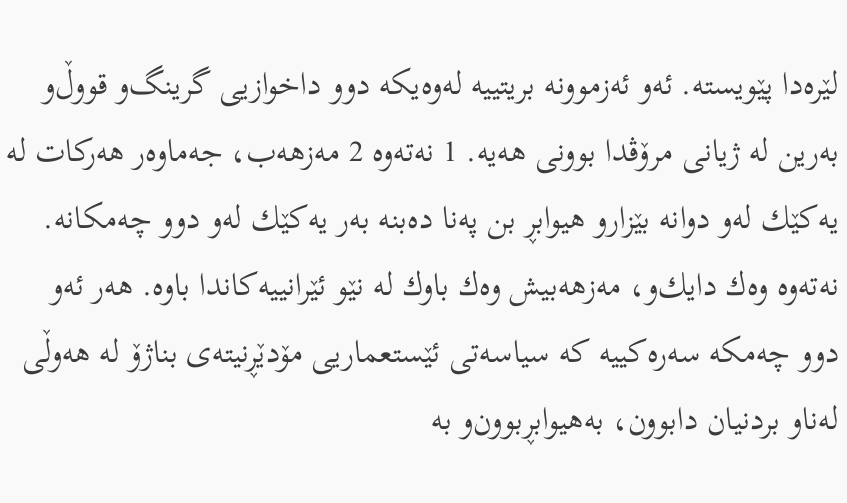لێره‌دا پێویسته‌. ئه‌و ئه‌زموونه‌ بریتییه‌ له‌وه‌یكه‌ دوو داخوازیی‌ گرینگ‌و قووڵ‌و به‌رین له‌ ژیانی‌ مرۆڤدا بوونی‌ هه‌یه‌. 1 نه‌ته‌وه‌ 2 مه‌زهه‌ب، جه‌ماوه‌ر هه‌ركات له‌ یه‌كێك له‌و دوانه‌ بێزار‌و هیوابڕ بن په‌نا ده‌بنه‌ به‌ر یه‌كێك له‌و دوو چه‌مكانه‌. نه‌ته‌وه‌ وه‌ك دایك‌و، مه‌زهه‌بیش وه‌ك باوك له‌ نێو ئێرانییه‌كاندا باوه‌. هه‌ر ئه‌و دوو چه‌مكه‌ سه‌ره‌كییه‌ كه‌ سیاسه‌تی‌ ئێستعماریی‌ مۆدێڕنیته‌ی‌ بناژۆ له‌ هه‌وڵی‌ له‌ناو بردنیان دابوون، به‌هیوابڕبوون‌و به‌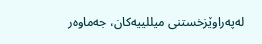له‌په‌راوێزخستنی‌ میللییه‌كان، جه‌ماوه‌ر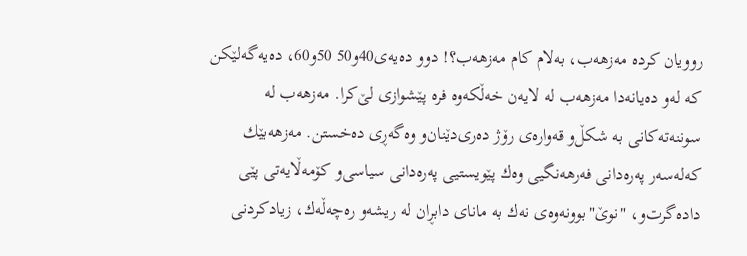روویان كرده‌ مه‌زهه‌ب، به‌لام كام مه‌زهه‌ب؟! دوو ده‌یه‌ی‌40و50 50و60، ده‌یه‌گه‌لێكن كه‌ له‌و ده‌یانه‌دا مه‌زهه‌ب له‌ لایه‌ن خه‌ڵكه‌وه‌ فره‌ پێشوازی‌ لێ‌كرا. مه‌زهه‌ب له‌ سوننه‌ته‌كانی‌ به‌ شكڵ‌و قه‌واره‌ی‌ رۆژ ده‌ری‌دێنان‌و وه‌گه‌ڕی‌ ده‌خستن. مه‌زهه‌بێك كه‌له‌سه‌ر په‌ره‌دانی‌ فه‌رهه‌نگیی‌ وه‌ك پێویستیی‌ په‌ره‌دانی‌ سیاسی‌و كۆمه‌ڵایه‌تی‌ پێی‌ داده‌گرت‌و، "نوێ‌"بوونه‌وه‌ی‌ نه‌ك به‌ مانای‌ دابڕان له‌ ریشه‌و ره‌چه‌ڵه‌ك، زیادكردنی‌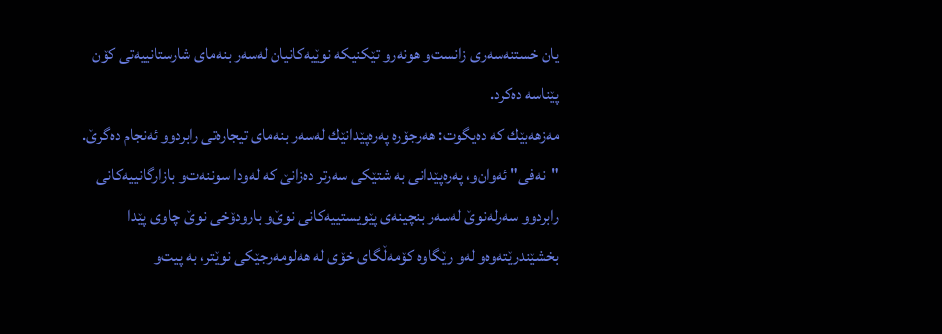یان خستنه‌سه‌ری‌ زانست‌و هونه‌ر‌و تێكنیكه‌ نوێیه‌كانیان له‌سه‌ر بنه‌مای‌ شارستانییه‌تی‌ كۆن پێناسه‌ ده‌كرد.
مه‌زهه‌بێك كه‌ ده‌یگوت: هه‌رجۆره‌ په‌ره‌پێدانێك له‌سه‌ر بنه‌مای‌ تیجاره‌تی‌ رابردوو ئه‌نجام ده‌گرێ‌. "نه‌فی‌" ئه‌وان‌و، په‌ره‌پێدانی‌ به‌ شتێكی‌ سه‌رتر ده‌زانێ‌ كه‌ له‌ودا سوننه‌ت‌و بازارگانییه‌كانی‌ رابردوو سه‌رله‌نوێ‌ له‌سه‌ر بنچینه‌ی‌ پێویستییه‌كانی‌ نوێ‌‌و بارودۆخی‌ نوێ‌ چاوی‌ پێدا بخشێندرێته‌وه‌‌و له‌و رێگاوه‌ كۆمه‌ڵگای‌ خۆی له‌ هه‌لومه‌رجێكی‌ نوێتر، به‌ پیت‌و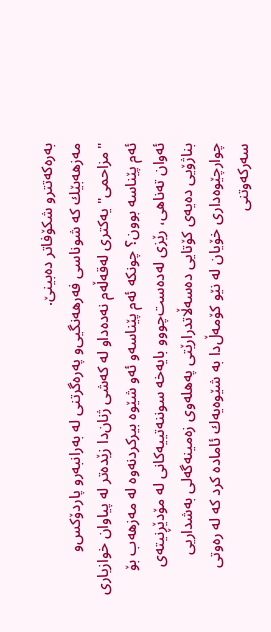به‌ره‌كه‌تتر‌و شكۆفاتر ده‌بینێ‌.
مه‌زهه‌بێك كه‌ شوناسی‌ فه‌رهه‌نگیی‌‌و په‌ره‌گرتنی‌ له‌ به‌رانبه‌ر‌و پاردۆكس‌و "مزاحمی‌" یه‌كتری‌ له‌قه‌ڵه‌م نه‌ده‌دا‌و له‌ كه‌شی‌ ژنان‌دا زێده‌تر له‌ پیاوان خوازیاری‌ ئه‌م پێناسه‌ بوون؟ چونكه‌ ئه‌م پێناسه‌و ئه‌و شێوه‌ بیركردنه‌وه‌ له‌ مه‌زهه‌ب بۆ ئه‌وان ته‌ناهی‌، رێزی‌ له‌ده‌ست‌چوو‌و بایه‌خه‌ سوننه‌تییه‌كانی‌ له‌ مۆدێڕنیته‌ی‌ بناژۆیی‌ ده‌یه‌ی‌ كۆتایی‌ ده‌سه‌ڵاتدرارێتی‌ په‌هله‌وی‌ زه‌مینه‌گه‌لی‌ به‌شداریی‌ چوارچێوه‌داری‌ خۆیان له‌ نێو كۆمه‌ڵ‌دا به‌ شێوه‌یه‌ك ئاماده‌ كرد كه‌ له‌ ره‌وتی‌ سه‌ركه‌وتنی‌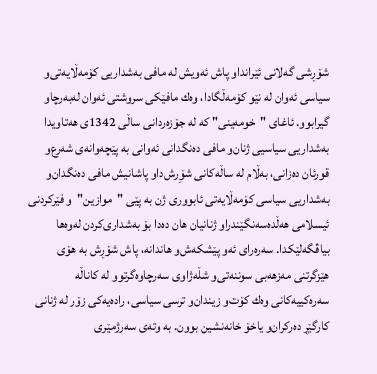شۆڕشی‌ گه‌لانی‌ ئێراندا‌و پاش ئه‌ویش له‌ مافی‌ به‌شداریی‌ كۆمه‌ڵایه‌تی‌‌و سیاسی ئه‌وان له‌ نێو كۆمه‌ڵگادا، وه‌ك مافێكی‌ سروشتی‌ ئه‌وان له‌به‌رچاو گیرابوو. ئاغای‌ "خومه‌ینی‌" كه‌ له‌ جۆزه‌ردانی‌ ساڵی‌ 1342ی‌ هه‌تاویدا به‌شداریی‌ سیاسیی ژنان‌و مافی‌ ده‌نگدانی‌ ئه‌وانی‌ به‌ پێچه‌وانه‌ی‌ شه‌رع‌و قورئان ده‌زانی‌، به‌ڵام له‌ ساڵه‌كانی‌ شۆِرش‌دا‌و پاشانیش مافی‌ ده‌نگدان‌و به‌شداریی‌ سیاسی كۆمه‌ڵایه‌تی‌ ئابووری‌ ژن به‌ پێی‌ "موازین"و فێركردنی‌ ئیسلامی‌ هه‌ڵده‌سه‌نگێندرا‌و ژنانیان هان ده‌دا بۆ به‌شداری‌كردن له‌وه‌ها بیاڤگه‌لێكدا. سه‌ره‌رای‌ ئه‌و پێشكه‌ش‌و هاندانه‌، پاش شۆڕش به‌ هۆی هێزگرتنی‌ مه‌زهه‌بی‌ سوننه‌تی‌‌و شڵه‌ژاوی‌ سه‌رچاوه‌گرتوو له‌ كاناڵه‌ سه‌ره‌كییه‌كانی‌ وه‌ك كۆت‌و زیندان‌و ترسی سیاسی، راده‌یه‌كی‌ زۆر له‌ ژنانی‌ كارگێڕ ده‌ركران‌و یاخۆ خانه‌نشین بوون. به‌ وته‌ی‌ سه‌رژمێری‌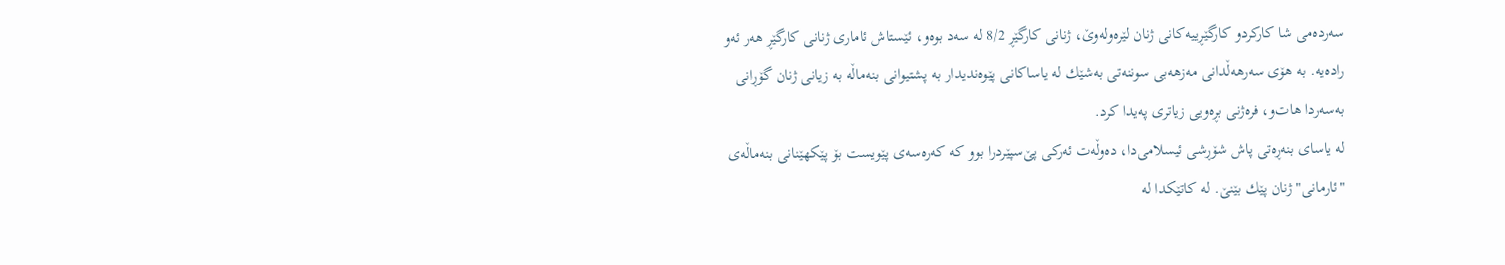سه‌رده‌می‌ شا كاركرد‌و كارگێڕییه‌كانی‌ ژنان لێره‌‌وله‌وێ‌، ژنانی‌ كارگێڕ 8/2 له‌ سه‌د بوه‌‌و، ئێستاش ئاماری‌ ژنانی‌ كارگێڕ هه‌ر ئه‌و راده‌یه‌. به‌ هۆی‌ سه‌رهه‌ڵدانی‌ مه‌زهه‌بی‌ سوننه‌تی‌ به‌شێك له‌ یاساكانی‌ پێوه‌ندیدار به‌ پشتیوانی‌ بنه‌ماڵه‌ به‌ زیانی‌ ژنان گۆڕانی‌ به‌سه‌ردا هات‌و، فره‌ژنی‌ بڕه‌ویی‌ زیاتری‌ په‌یدا كرد.
له‌ یاسای‌ بنه‌ڕه‌تی‌ پاش شۆڕشی‌ ئیسلامی‌دا، ده‌وڵه‌ت ئه‌ركی‌ پێ‌سپێردرا بوو كه‌ كه‌ره‌سه‌ی‌ پێویست بۆ پێكهێنانی‌ بنه‌ماڵه‌ی‌ "ئارمانی‌" ژنان پێك بێنێ‌. له‌ كاتێكدا له‌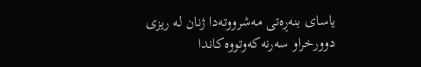یاسای‌ بنه‌ڕه‌تی‌ مه‌شرووته‌دا ژنان له‌ ریزی‌ دوورخراو سه‌رنه‌كه‌وتووه‌كاندا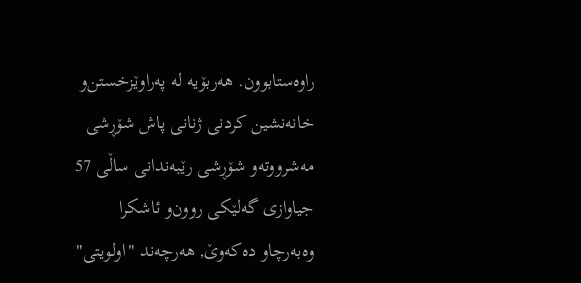راوه‌ستابوون. هه‌ربۆیه‌ له‌ په‌راوێزخستن‌و خانه‌نشین كردنی‌ ژنانی‌ پاش شۆڕشی‌ مه‌شرووته‌‌و شۆڕشی‌ رێبه‌ندانی‌ ساڵی‌ 57 جیاوازی‌ گه‌لێكی‌ روون‌و ئاشكرا وه‌به‌رچاو ده‌كه‌وێ‌, هه‌رچه‌ند "اولویتی‌"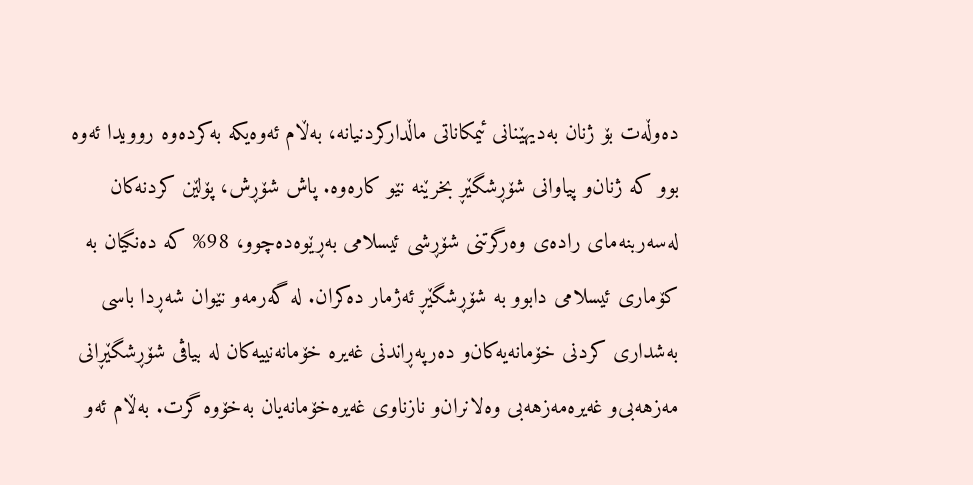ده‌وڵه‌ت بۆ ژنان به‌دیهێنانی‌ ئیمكاناتی‌ ماڵداركردنیانه‌، به‌ڵام ئه‌وه‌یكه‌ به‌كرده‌وه‌ روویدا ئه‌وه‌ بوو كه‌ ژنان‌و پیاوانی‌ شۆڕشگێڕ بخرێنه‌ نێو كاره‌وه‌. پاش شۆڕش، پۆلێن كردنه‌كان له‌سه‌ربنه‌مای‌ راده‌ی‌ وه‌رگرتنی‌ شۆڕشی‌ ئیسلامی‌ به‌ڕێوه‌ده‌چوو، 98% كه‌ ده‌نگیان به‌ كۆماری‌ ئیسلامی‌ دابوو به‌ شۆڕشگێڕ ئه‌ژمار ده‌كران. له‌ گه‌رمه‌‌و نێوان شه‌ڕدا باسی به‌شداری كردنی‌ خۆمانه‌یه‌كان‌و ده‌رپه‌ڕاندنی‌ غه‌یره‌ خۆمانه‌نییه‌كان له‌ بیاڤی‌ شۆڕشگێڕانی‌ مه‌زهه‌بی‌‌و غه‌یره‌مه‌زهه‌بی‌ وه‌لانران‌و نازناوی‌ غه‌یره‌خۆمانه‌یان به‌خۆوه‌ گرت. به‌ڵام ئه‌و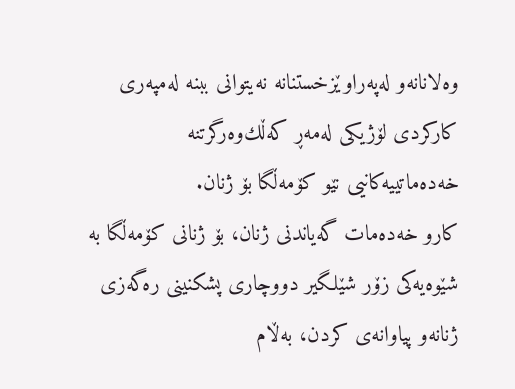وه‌لانانه‌‌و له‌په‌راوێزخستنانه‌ نه‌یتوانی‌ ببنه‌ له‌مپه‌ری‌ كاركردی‌ لۆژیكی‌ له‌مه‌ڕ كه‌ڵك‌وه‌رگرتنه‌ خه‌ده‌ماتییه‌كانیی‌ نێو كۆمه‌ڵگا بۆ ژنان.
كارو خه‌ده‌مات گه‌یاندنی‌ ژنان، بۆ ژنانی‌ كۆمه‌ڵگا به‌ شێوه‌یه‌كی‌ زۆر شێلگیر دووچاری‌ پشكنینی‌ ره‌گه‌زی‌ ژنانه‌‌و پیاوانه‌ی‌ كردن، به‌ڵام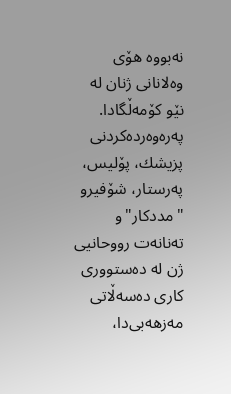نه‌بووه‌ هۆی وه‌لانانی‌ ژنان له‌ نێو كۆمه‌ڵگادا. په‌ره‌وه‌رده‌كردنی‌ پزیشك، پۆلیس، په‌رستار، شۆفیر‌و "مددكار"و ته‌نانه‌ت رووحانیی‌ ژن له‌ ده‌ستووری‌ كاری‌ ده‌سه‌ڵاتی‌ مه‌زهه‌بی‌دا،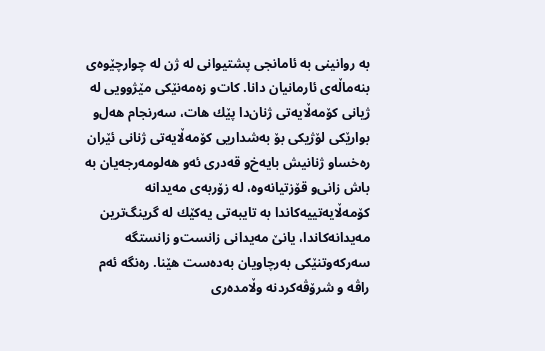به‌ روانینی‌ به‌ ئامانجی‌ پشتیوانی‌ له‌ ژن له‌ چوارچێوه‌ی‌ بنه‌ماڵه‌ی‌ ئارمانیان دانا. كات‌و زه‌مه‌نێكی‌ مێژوویی‌ له‌ ژیانی‌ كۆمه‌ڵایه‌تی‌ ژنان‌دا پێك‌ هات، سه‌رنجام هه‌ل‌و بوارێكی‌ لۆژیكی‌ بۆ به‌شداریی‌ كۆمه‌ڵایه‌تی‌ ژنانی‌ ئێران ره‌خساو ژنانیش بایه‌خ‌و قه‌دری‌ ئه‌و هه‌لومه‌رجه‌یان به‌ باش زانی‌‌و قۆزتیانه‌وه‌، له‌ زۆربه‌ی‌ مه‌یدانه‌ كۆمه‌ڵایه‌تییه‌كاندا به‌ تایبه‌تی‌ یه‌كێك له‌ گرینگ‌‌ترین مه‌یدانه‌كاندا، یانێ‌ مه‌یدانی‌ زانست‌و زانستگه‌ سه‌ركه‌وتنێكی‌ به‌رچاویان به‌ده‌ست‌ هێنا. ره‌نگه‌ ئه‌م راڤه‌ ‌و شرۆڤه‌كردنه‌ وڵامده‌ری‌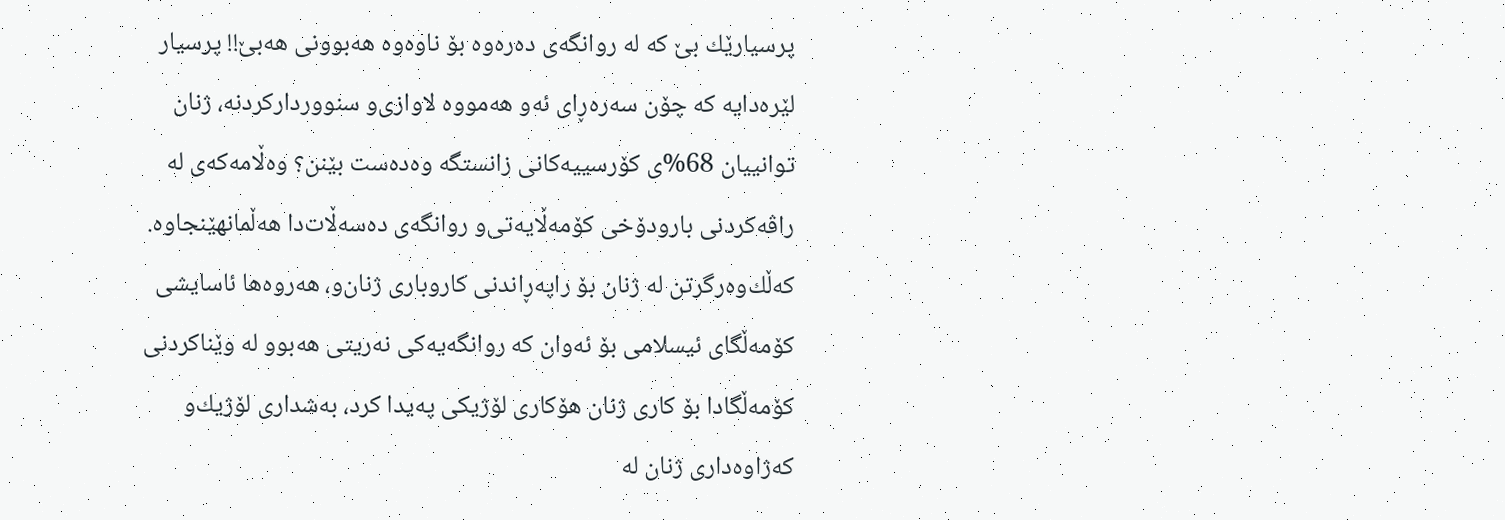پرسیارێك بێ‌ كه‌ له‌ روانگه‌ی‌ ده‌ره‌وه‌ بۆ ناوه‌وه‌ هه‌بوونی‌ هه‌بێ‌!! پرسیار لێره‌دایه‌ كه‌ چۆن سه‌ره‌ڕای‌ ئه‌و هه‌مووه‌ لاوازی‌‌و سنوورداركردنه‌، ژنان توانییان 68%ی‌ كۆرسییه‌كانی‌ زانستگه‌ وه‌ده‌ست بێنن؟ وه‌ڵامه‌كه‌ی‌ له‌ راڤه‌كردنی بارودۆخی‌ كۆمه‌ڵایه‌تی‌‌و روانگه‌ی‌ ده‌سه‌ڵات‌دا هه‌ڵمانهێنجاوه‌. كه‌ڵك‌‌وه‌رگرتن له‌ ژنان بۆ راپه‌ڕاندنی‌ كاروباری‌ ژنان‌و، هه‌روه‌ها ئاسایشی‌ كۆمه‌ڵگای‌ ئیسلامی‌ بۆ ئه‌وان كه‌ روانگه‌یه‌كی‌ نه‌ریتی‌ هه‌بوو له‌ وێناكردنی‌ كۆمه‌ڵگادا بۆ كاری‌ ژنان هۆكاری‌ لۆژیكی‌ په‌یدا كرد، به‌شداری‌ لۆژیك‌و كه‌ژاوه‌داری‌ ژنان له‌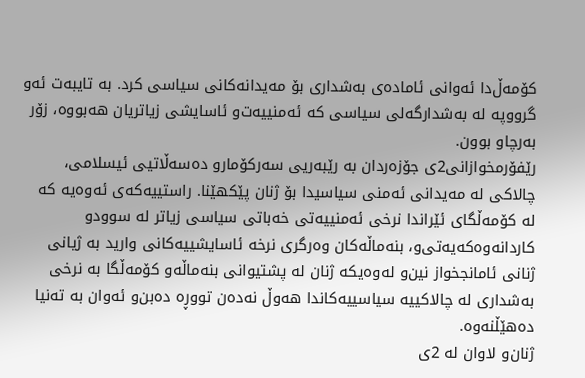كۆمه‌ڵ‌دا ئه‌وانی‌ ئاماده‌ی‌ به‌شداری‌ بۆ مه‌یدانه‌كانی‌ سیاسی كرد. به‌ تایبه‌ت ئه‌و گرووپه‌ له‌ به‌شدارگه‌لی‌ سیاسی كه‌ ئه‌منییه‌ت‌و ئاسایشی‌ زیاتریان هه‌بووه‌، زۆر به‌رچاو بوون.
رێفۆرمخوازانی‌2ی‌ جۆزه‌ردان به‌ رێبه‌ریی‌ سه‌ركۆمار‌و ده‌سه‌ڵاتیی‌ ئیسلامی‌، چالاكی‌ له‌ مه‌یدانی‌ ئه‌منی‌ سیاسیدا بۆ ژنان پێكهێنا. راستییه‌كه‌ی‌ ئه‌وه‌یه‌ كه‌ له‌ كۆمه‌ڵگای‌ ئێراندا نرخی‌ ئه‌منییه‌تی‌ خه‌باتی‌ سیاسی زیاتر له‌ سوودو كاردانه‌وه‌كه‌یه‌تی‌‌و، بنه‌ماڵه‌كان وه‌رگری‌ نرخه‌ ئاسایشییه‌كانی‌ وارید به‌ ژیانی‌ ژنانی ئامانجخواز نین‌و له‌وه‌یكه‌ ژنان له‌ پشتیوانی‌ بنه‌ماڵه‌‌و كۆمه‌ڵگا به‌ نرخی‌ به‌شداری‌ له‌ چالاكییه‌ سیاسییه‌كاندا هه‌وڵ نه‌ده‌ن تووڕه‌ ده‌بن‌و ئه‌وان به‌ ته‌نیا ده‌هێڵنه‌وه‌.
ژنان‌و لاوان له‌ 2ی‌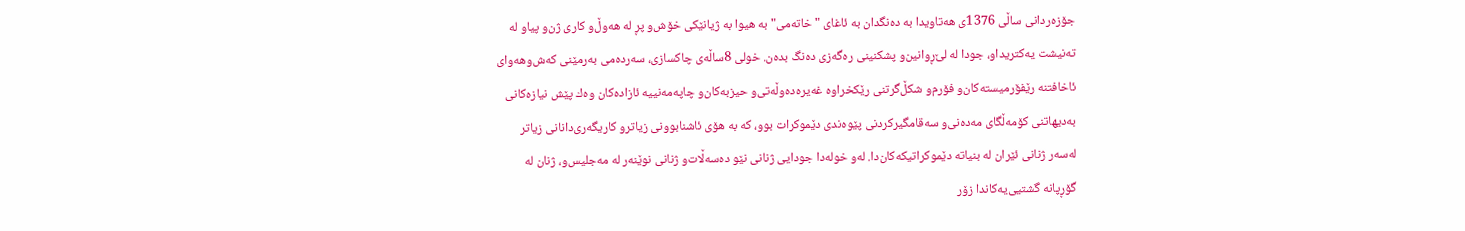جۆزه‌ردانی‌ ساڵی‌ 1376ی‌ هه‌تاویدا به‌ ده‌نگدان به‌ ئاغای‌ "خاته‌می‌" به‌ هیوا به‌ ژیانێكی‌ خۆش‌و پڕ له‌ هه‌وڵ‌و كاری‌ ژن‌و پیاو له‌ ته‌نیشت یه‌كتریدا‌و، جودا له‌ لێ‌ڕوانین‌و پشكنینی‌ ره‌گه‌زی‌ ده‌نگ بده‌ن. خولی‌ 8ساڵه‌ی‌ چاكسازی‌، سه‌رده‌می‌ به‌رمێنی‌ كه‌ش‌وهه‌وای‌ ئاخافتنه‌ رێفۆرمیسته‌كان‌و فۆرم‌و شكڵ‌گرتنی‌ رێكخراوه‌ غه‌یره‌ده‌وڵه‌تی‌‌و حیزبه‌كان‌و چاپه‌مه‌نییه‌ ئازاده‌كان وه‌ك پێش نیازه‌كانی‌ به‌دیهاتنی‌ كۆمه‌ڵگای‌ مه‌ده‌نی‌‌و سه‌قامگیركردنی‌ پێوه‌ندی‌ دێموكرات بوو، كه‌ به‌ هۆی ئاشنابوونی‌ زیاتر‌و كاریگه‌ری‌دانانی‌ زیاتر له‌سه‌ر ژنانی‌ ئێران له‌ بنیاته‌ دێموكراتیكه‌كان‌دا. له‌و خوله‌دا جودایی‌ ژنانی‌ نێو ده‌سه‌ڵات‌و ژنانی‌ نوێنه‌ر له‌ مه‌جلیس‌و، ژنان له‌ گۆڕپانه‌ گشتیی‌یه‌كاندا زۆر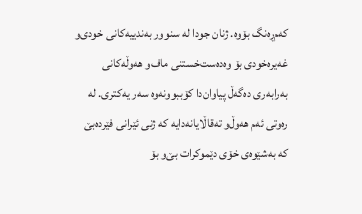كه‌م‌ڕه‌نگ بۆوه‌. ژنان جودا له‌ سنوور به‌ندییه‌كانی‌ خودی‌‌و غه‌یره‌خودی‌ بۆ وه‌ده‌ست‌خستنی‌ ماف‌و هه‌وڵه‌كانی‌ به‌رابه‌ری‌ ده‌گه‌ڵ پیاوان‌دا كۆببوونه‌وه‌ سه‌ر یه‌كتری‌. له‌ ره‌وتی‌ ئه‌م هه‌وڵ‌و ته‌قاڵایانه‌دایه‌ كه‌ ژنی‌ ئێرانی‌ فێرده‌بێ‌ كه‌ به‌شێوه‌ی‌ خۆی دێموكرات بێ‌‌و بۆ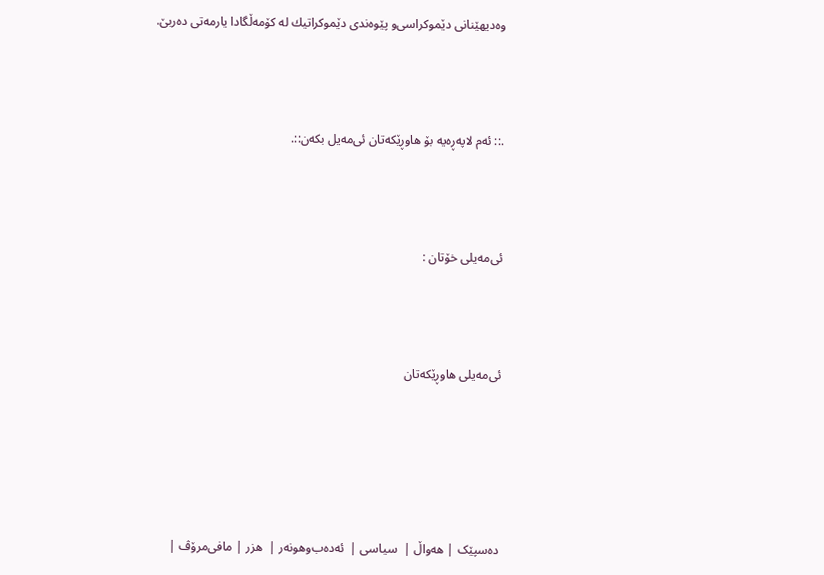وه‌دیهێنانی‌ دێموكراسی‌و پێوه‌ندی‌ دێموكراتیك له‌ كۆمه‌ڵگادا یارمه‌تی‌ ده‌ربێ‌.



.:: ئه‌م لاپه‌ڕه‌یه بۆ هاوڕێکه‌تان ئی‌مه‌یل بکه‌ن::.



ئی‌مه‌یلی خۆتان :



ئی‌مه‌یلی هاوڕێکه‌تان





ده‌سپێک | هه‌واڵ |  سیاسی |  ئه‌ده‌ب‌وهونه‌ر |  هزر | مافی‌مرۆڤ |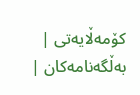کۆمه‌ڵایه‌تی |  به‌ڵگه‌نامه‌کان |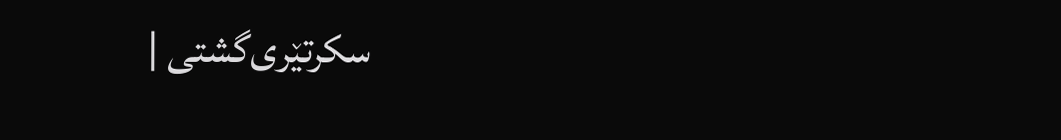سکرتێری‌گشتی |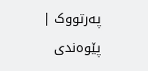په‌رتووک |  پێوه‌ندی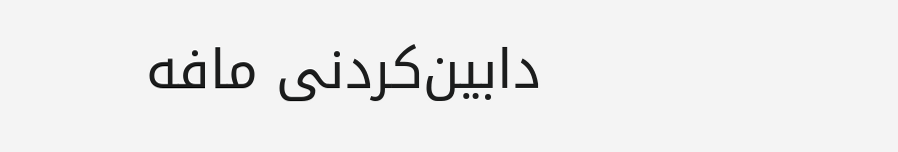دابین‌كردنی‌ مافه‌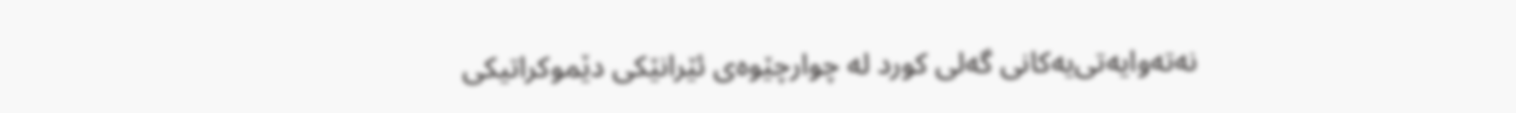نه‌ته‌وایه‌تی‌یه‌کانی گه‌لی‌ كورد له‌ چوارچێوه‌ی ئێرانێکی دێموكراتیكی‌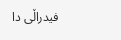فیدراڵی‌ دا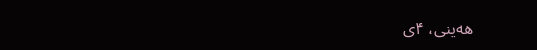هه‌ینی، ۴‌ی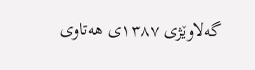گه‌لاوێژی ۱۳۸۷ی هه‌تاوی